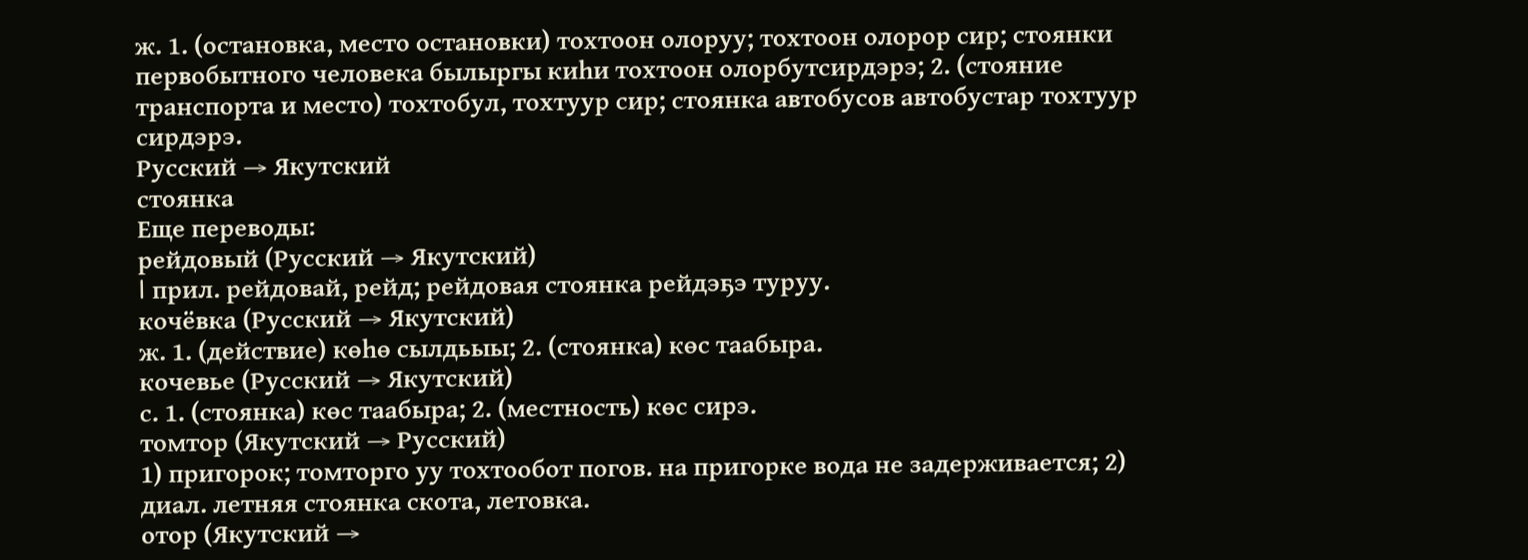ж. 1. (остановка, место остановки) тохтоон олоруу; тохтоон олорор сир; стоянки первобытного человека былыргы киһи тохтоон олорбутсирдэрэ; 2. (стояние транспорта и место) тохтобул, тохтуур сир; стоянка автобусов автобустар тохтуур сирдэрэ.
Русский → Якутский
стоянка
Еще переводы:
рейдовый (Русский → Якутский)
I прил. рейдовай, рейд; рейдовая стоянка рейдэҕэ туруу.
кочёвка (Русский → Якутский)
ж. 1. (действие) көһө сылдьыы; 2. (стоянка) көс таабыра.
кочевье (Русский → Якутский)
с. 1. (стоянка) көс таабыра; 2. (местность) көс сирэ.
томтор (Якутский → Русский)
1) пригорок; томторго уу тохтообот погов. на пригорке вода не задерживается; 2) диал. летняя стоянка скота, летовка.
отор (Якутский →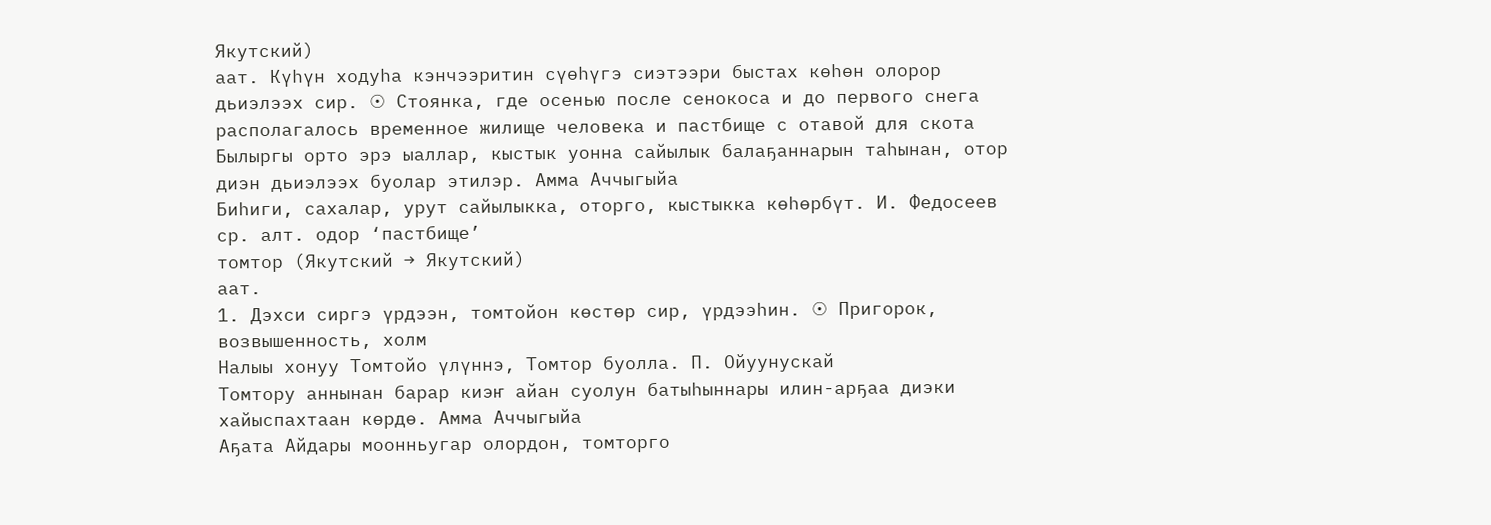Якутский)
аат. Күһүн ходуһа кэнчээритин сүөһүгэ сиэтээри быстах көһөн олорор дьиэлээх сир. ☉ Стоянка, где осенью после сенокоса и до первого снега располагалось временное жилище человека и пастбище с отавой для скота
Былыргы орто эрэ ыаллар, кыстык уонна сайылык балаҕаннарын таһынан, отор диэн дьиэлээх буолар этилэр. Амма Аччыгыйа
Биһиги, сахалар, урут сайылыкка, оторго, кыстыкка көһөрбүт. И. Федосеев
ср. алт. одор ‘пастбище’
томтор (Якутский → Якутский)
аат.
1. Дэхси сиргэ үрдээн, томтойон көстөр сир, үрдээһин. ☉ Пригорок, возвышенность, холм
Налыы хонуу Томтойо үлүннэ, Томтор буолла. П. Ойуунускай
Томтору аннынан барар киэҥ айан суолун батыһыннары илин-арҕаа диэки хайыспахтаан көрдө. Амма Аччыгыйа
Аҕата Айдары моонньугар олордон, томторго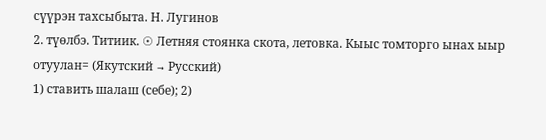сүүрэн тахсыбыта. Н. Лугинов
2. түөлбэ. Титиик. ☉ Летняя стоянка скота, летовка. Кыыс томторго ынах ыыр
отуулан= (Якутский → Русский)
1) ставить шалаш (себе); 2)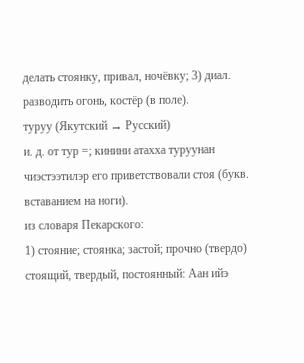делать стоянку, привал, ночёвку; 3) диал. разводить огонь, костёр (в поле).
туруу (Якутский → Русский)
и. д. от тур =; кинини атахха туруунан чиэстээтилэр его приветствовали стоя (букв. вставанием на ноги).
из словаря Пекарского:
1) стояние; стоянка; застой; прочно (твердо) стоящий, твердый, постоянный: Аан ийэ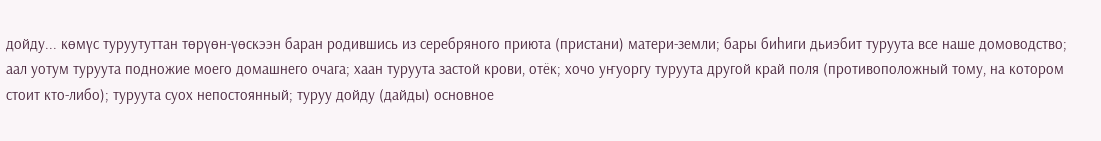дойду... көмүс туруутуттан төрүөн-үөскээн баран родившись из серебряного приюта (пристани) матери-земли; бары биһиги дьиэбит туруута все наше домоводство; аал уотум туруута подножие моего домашнего очага; хаан туруута застой крови, отёк; хочо уҥуоргу туруута другой край поля (противоположный тому, на котором стоит кто-либо); туруута суох непостоянный; туруу дойду (дайды) основное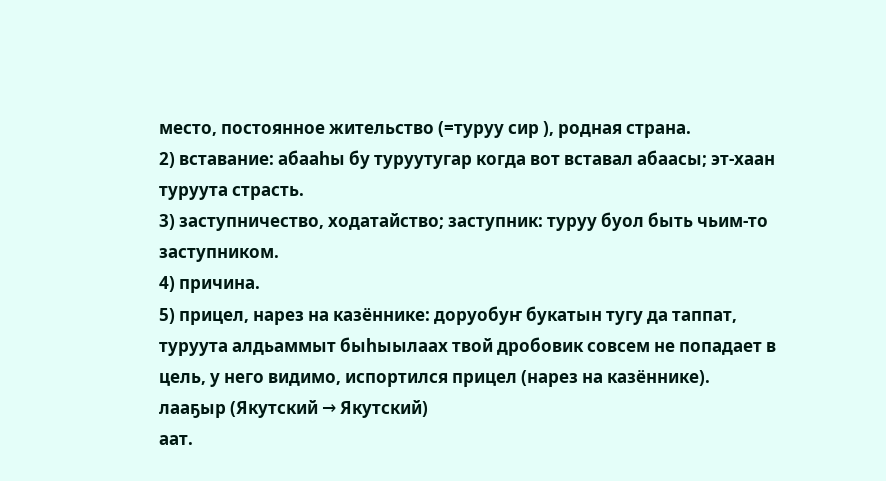место, постоянное жительство (=туруу сир ), родная страна.
2) вставание: абааһы бу туруутугар когда вот вставал абаасы; эт-хаан туруута страсть.
3) заступничество, ходатайство; заступник: туруу буол быть чьим-то заступником.
4) причина.
5) прицел, нарез на казённике: доруобуҥ букатын тугу да таппат, туруута алдьаммыт быһыылаах твой дробовик совсем не попадает в цель, у него видимо, испортился прицел (нарез на казённике).
лааҕыр (Якутский → Якутский)
аат.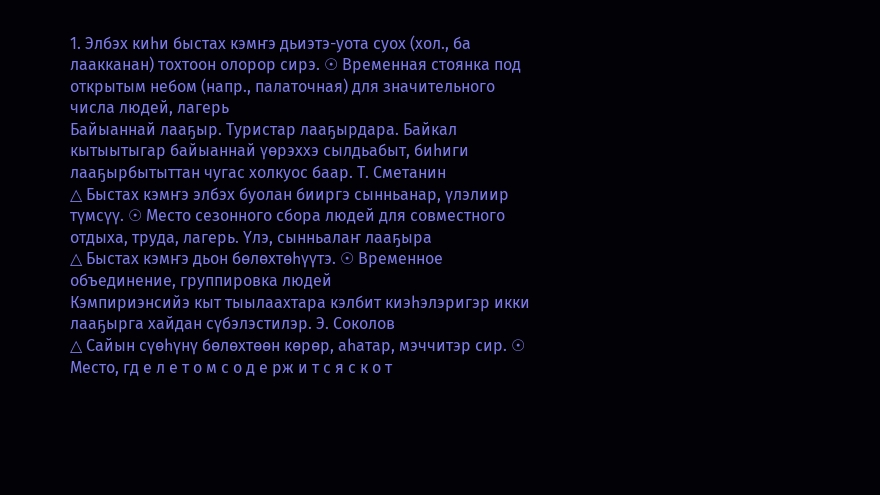1. Элбэх киһи быстах кэмҥэ дьиэтэ-уота суох (хол., ба лаакканан) тохтоон олорор сирэ. ☉ Временная стоянка под открытым небом (напр., палаточная) для значительного числа людей, лагерь
Байыаннай лааҕыр. Туристар лааҕырдара. Байкал кытыытыгар байыаннай үөрэххэ сылдьабыт, биһиги лааҕырбытыттан чугас холкуос баар. Т. Сметанин
△ Быстах кэмҥэ элбэх буолан бииргэ сынньанар, үлэлиир түмсүү. ☉ Место сезонного сбора людей для совместного отдыха, труда, лагерь. Үлэ, сынньалаҥ лааҕыра
△ Быстах кэмҥэ дьон бөлөхтөһүүтэ. ☉ Временное объединение, группировка людей
Кэмпириэнсийэ кыт тыылаахтара кэлбит киэһэлэригэр икки лааҕырга хайдан сүбэлэстилэр. Э. Соколов
△ Сайын сүөһүнү бөлөхтөөн көрөр, аһатар, мэччитэр сир. ☉ Место, гд е л е т о м с о д е рж и т с я с к о т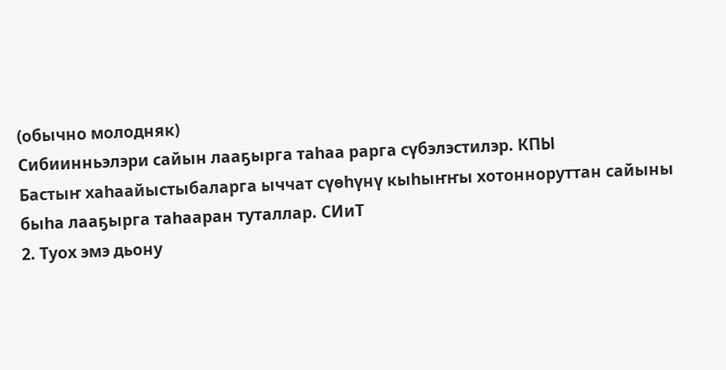(обычно молодняк)
Сибиинньэлэри сайын лааҕырга таһаа рарга сүбэлэстилэр. КПЫ
Бастыҥ хаһаайыстыбаларга ыччат сүөһүнү кыһыҥҥы хотонноруттан сайыны быһа лааҕырга таһааран туталлар. СИиТ
2. Туох эмэ дьону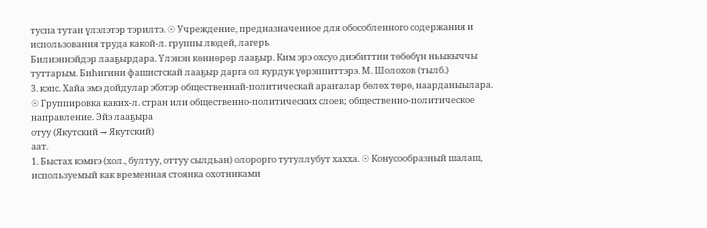туспа тутан үлэлэтэр тэрилтэ. ☉ Учреждение, предназначенное для обособленного содержания и использования труда какой-л. группы людей, лагерь
Билиэннэйдэр лааҕырдара. Үлэнэн көннөрөр лааҕыр. Ким эрэ охсуо диэбиттии төбөбүн ньыкыччы туттарым. Биһигини фашистскай лааҕыр дарга ол курдук үөрэппиттэрэ. М. Шолохов (тылб.)
3. кэпс. Хайа эмэ дойдулар эбэтэр общественнай-политическай араҥалар бөлөх төрө, наарданыылара. ☉ Группировка каких-л. стран или общественно-политических слоев; общественно-политическое направление. Эйэ лааҕыра
отуу (Якутский → Якутский)
аат.
1. Быстах кэмҥэ (хол., бултуу, оттуу сылдьан) олорорго тутуллубут хахха. ☉ Конусообразный шалаш, используемый как временная стоянка охотниками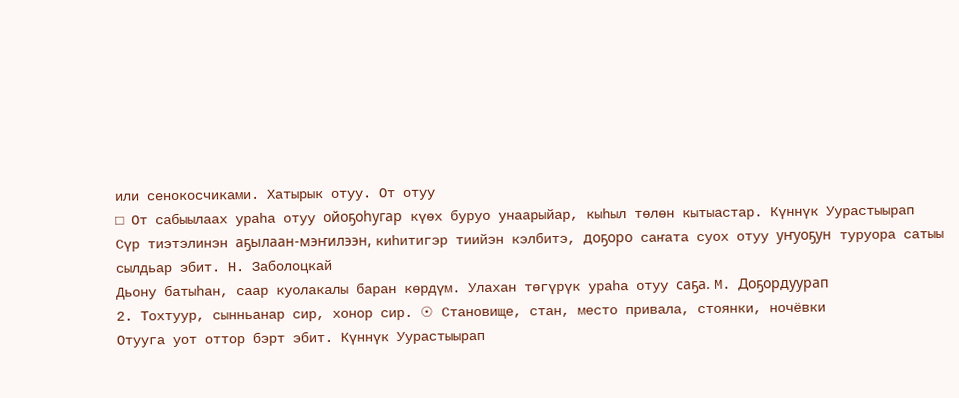или сенокосчиками. Хатырык отуу. От отуу
□ От сабыылаах ураһа отуу ойоҕоһугар күөх буруо унаарыйар, кыһыл төлөн кытыастар. Күннүк Уурастыырап
Сүр тиэтэлинэн аҕылаан-мэҥилээн, киһитигэр тиийэн кэлбитэ, доҕоро саҥата суох отуу уҥуоҕун туруора сатыы сылдьар эбит. Н. Заболоцкай
Дьону батыһан, саар куолакалы баран көрдүм. Улахан төгүрүк ураһа отуу саҕа. М. Доҕордуурап
2. Тохтуур, сынньанар сир, хонор сир. ☉ Становище, стан, место привала, стоянки, ночёвки
Отууга уот оттор бэрт эбит. Күннүк Уурастыырап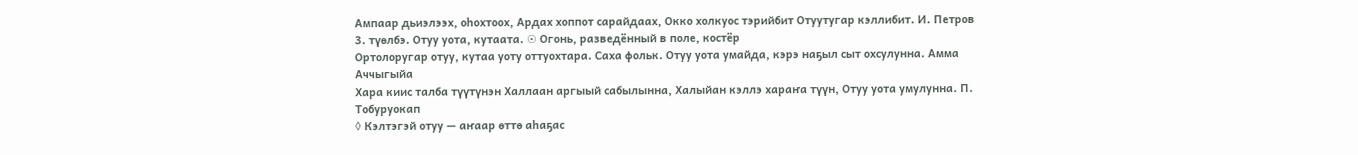Ампаар дьиэлээх, оһохтоох, Ардах хоппот сарайдаах, Окко холкуос тэрийбит Отуутугар кэллибит. И. Петров
3. түөлбэ. Отуу уота, кутаата. ☉ Огонь, разведённый в поле, костёр
Ортолоругар отуу, кутаа уоту оттуохтара. Саха фольк. Отуу уота умайда, кэрэ наҕыл сыт охсулунна. Амма Аччыгыйа
Хара киис талба түүтүнэн Халлаан аргыый сабылынна, Халыйан кэллэ хараҥа түүн, Отуу уота умулунна. П. Тобуруокап
◊ Кэлтэгэй отуу — аҥаар өттө аһаҕас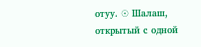отуу. ☉ Шалаш, открытый с одной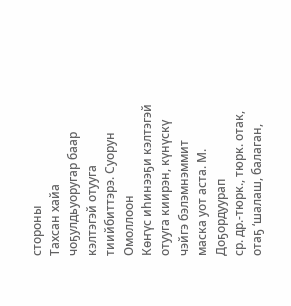стороны
Тахсан хайа чоҕулдьуоругар баар кэлтэгэй отууга тиийбиттэрэ. Суорун Омоллоон
Көҥүс иһинээҕи кэлтэгэй отууга киирэн, күнүскү чэйгэ бэлэмнэммит маска уот аста. М. Доҕордуурап
ср. др.-тюрк., тюрк. отак, отаҕ ‘шалаш, балаган,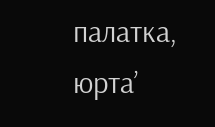палатка, юрта’